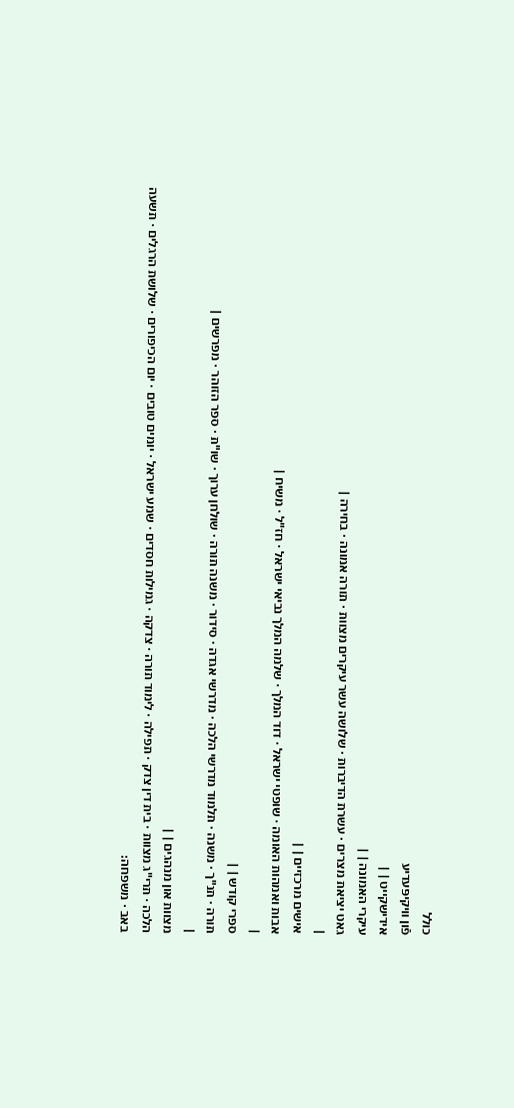כולל
פֿון װיקיפּעדיע
אידישקייט | |
עיקרי האמונה | |
גאט יציאת מצרים · עשרת הדיברות · שלושה עשר עיקרים מצוות · תורה אמונה · בחירה |
|
אישים מרכזיים | |
אבות ואמהות האומה · שופטי ישראל · דוד המלך · שלמה המלך נביאי ישראל · חז"ל · משיח |
|
ספרי קודש | |
תורה · תנ"ך · משנה · תלמוד מדרשי הלכה · מדרשי אגדה · סידור · משנה תורה · שולחן ערוך · שו"ת · ספר הזוהר · מפרשים |
|
מצוות און מנהגים | |
הלכה · תרי"ג מצוות · בית דין צדק · תפילה · לימוד תורה · צדקה · גמילות חסדים · שמע ישראל · יומים טובים · יום הכיפורים · שלושת הרגלים · תשעה באב · משפחה: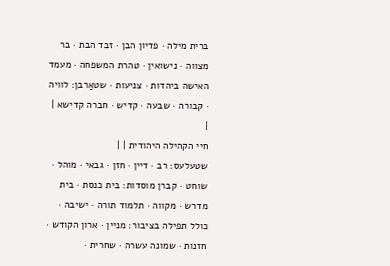ברית מילה · פדיון הבן · זבד הבת · בר מצווה · נישואין · טהרת המשפחה · מעמד האישה ביהדות · צניעות · שטאַרבן: לוויה · קבורה · שבעה · קדיש · חברה קדישא | |
חיי הקהילה היהודית | |
שטעלעס: רב · דיין · חזן · גבאי · מוהל · שוחט · קברן מוסדות: בית כנסת · בית מדרש · מקווה · תלמוד תורה · ישיבה · כולל תפילה בציבור: מניין · ארון הקודש · חזנות · שמונה עשרה · שחרית ·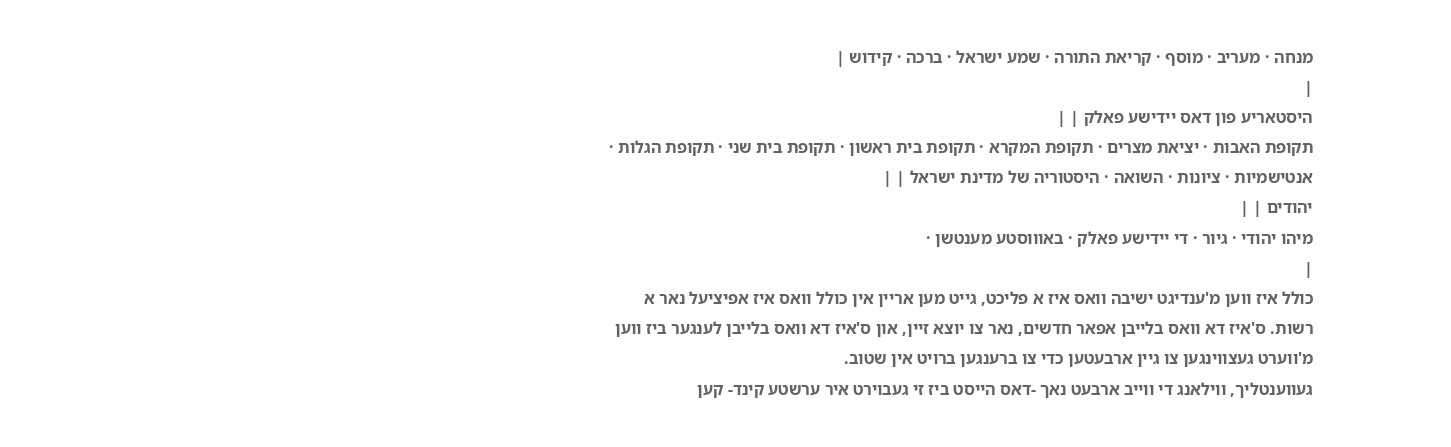מנחה · מעריב · מוסף · קריאת התורה · שמע ישראל · ברכה · קידוש |
|
היסטאריע פון דאס יידישע פאלק | |
תקופת האבות · יציאת מצרים · תקופת המקרא · תקופת בית ראשון · תקופת בית שני · תקופת הגלות · אנטישמיות · ציונות · השואה · היסטוריה של מדינת ישראל | |
יהודים | |
מיהו יהודי · גיור · די יידישע פאלק · באוווסטע מענטשן ·
|
כולל איז ווען מ'ענדיגט ישיבה וואס איז א פליכט, גייט מען אריין אין כולל וואס איז אפיציעל נאר א רשות. ס'איז דא וואס בלייבן אפאר חדשים, נאר צו יוצא זיין, און ס'איז דא וואס בלייבן לענגער ביז ווען מ'ווערט געצווינגען צו גיין ארבעטען כדי צו ברענגען ברויט אין שטוב.
געווענטליך, ווילאנג די ווייב ארבעט נאך -דאס הייסט ביז זי געבוירט איר ערשטע קינד- קען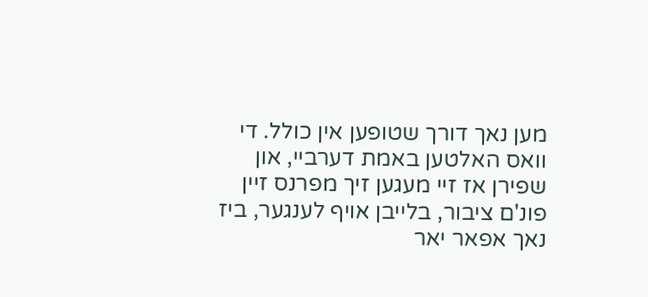מען נאך דורך שטופען אין כולל. די וואס האלטען באמת דערביי, און שפירן אז זיי מעגען זיך מפרנס זיין פונ'ם ציבור, בלייבן אויף לענגער, ביז נאך אפאר יאר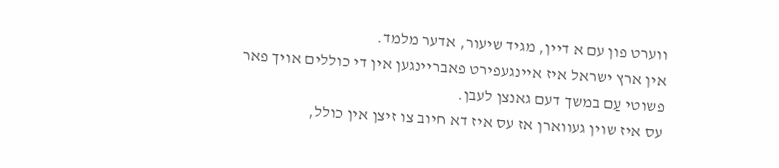ווערט פון עם א דיין, מגיד שיעור, אדער מלמד.
אין ארץ ישראל איז איינגעפירט פאבריינגען אין די כוללים אויך פאר פשוטי עַם במשך דעם גאנצן לעבן.
עס איז שוין געווארן אז עס איז דא חיוב צו זיצן אין כולל,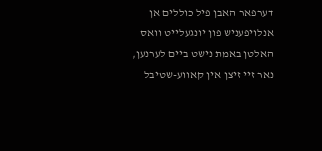דערפאר האבן פיל כוללים אן אנלויפעניש פון יונגעלייט וואס האלטן באמת נישט ביים לערנען, נאר זיי זיצן אין קאווע-שטיבל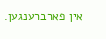אין פארברענגען.